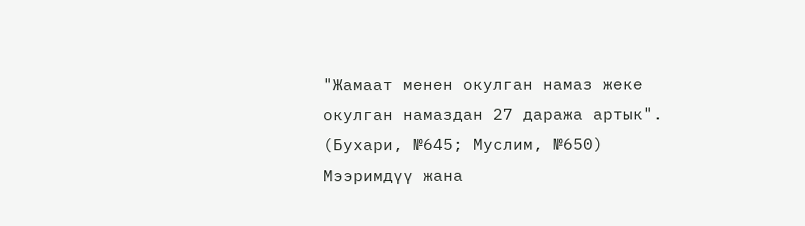"Жамаат менен окулган намаз жеке окулган намаздан 27 даража артык". (Бухари, №645; Муслим, №650)
Мээримдүү жана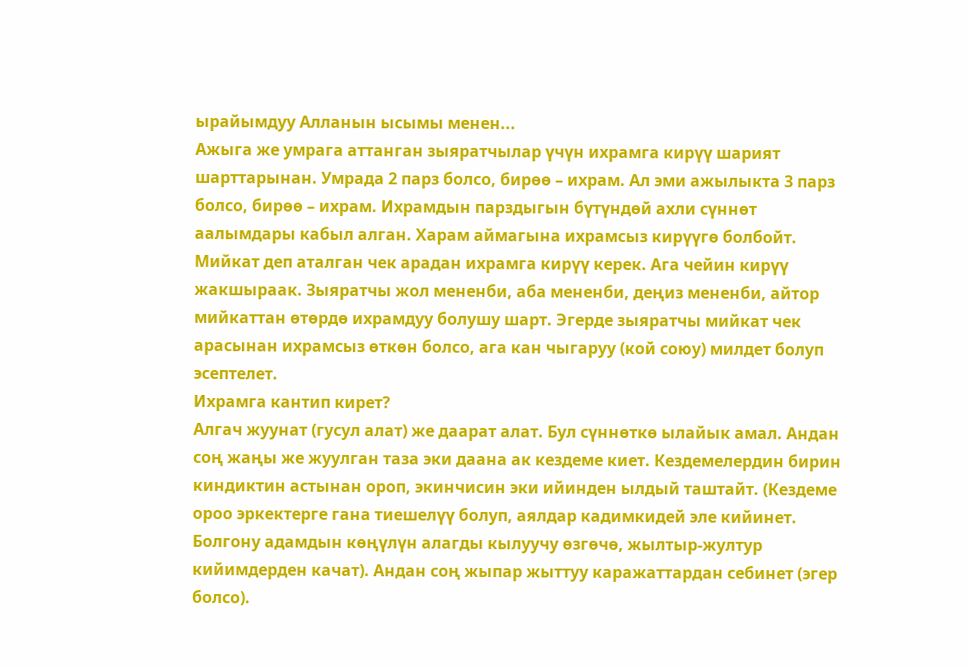ырайымдуу Алланын ысымы менен...
Ажыга же умрага аттанган зыяратчылар үчүн ихрамга кирүү шарият шарттарынан. Умрада 2 парз болсо, бирөө – ихрам. Ал эми ажылыкта 3 парз болсо, бирөө – ихрам. Ихрамдын парздыгын бүтүндөй ахли сүннөт аалымдары кабыл алган. Харам аймагына ихрамсыз кирүүгө болбойт. Мийкат деп аталган чек арадан ихрамга кирүү керек. Ага чейин кирүү жакшыраак. Зыяратчы жол мененби, аба мененби, деңиз мененби, айтор мийкаттан өтөрдө ихрамдуу болушу шарт. Эгерде зыяратчы мийкат чек арасынан ихрамсыз өткөн болсо, ага кан чыгаруу (кой союу) милдет болуп эсептелет.
Ихрамга кантип кирет?
Алгач жуунат (гусул алат) же даарат алат. Бул сүннөткө ылайык амал. Андан соң жаңы же жуулган таза эки даана ак кездеме киет. Кездемелердин бирин киндиктин астынан ороп, экинчисин эки ийинден ылдый таштайт. (Кездеме ороо эркектерге гана тиешелүү болуп, аялдар кадимкидей эле кийинет. Болгону адамдын көңүлүн алагды кылуучу өзгөчө, жылтыр-жултур кийимдерден качат). Андан соң жыпар жыттуу каражаттардан себинет (эгер болсо).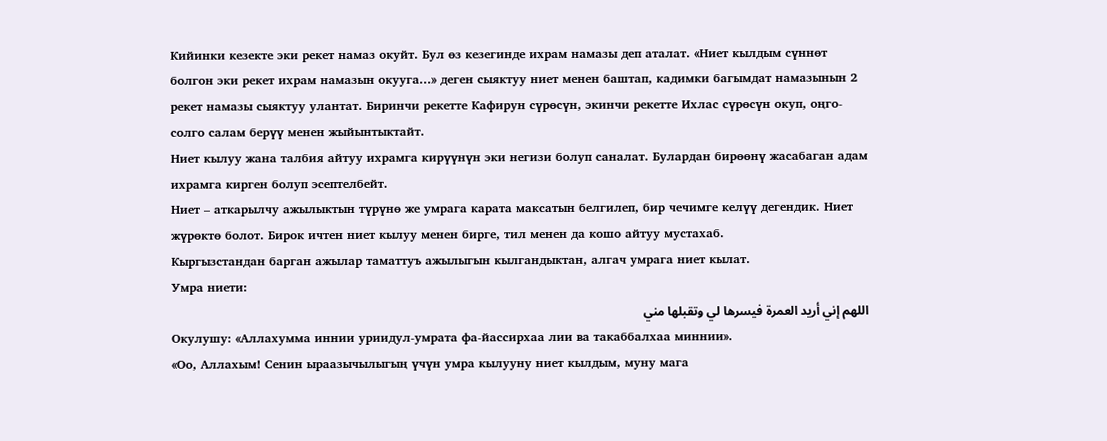Кийинки кезекте эки рекет намаз окуйт. Бул өз кезегинде ихрам намазы деп аталат. «Ниет кылдым сүннөт болгон эки рекет ихрам намазын окууга...» деген сыяктуу ниет менен баштап, кадимки багымдат намазынын 2 рекет намазы сыяктуу улантат. Биринчи рекетте Кафирун сүрөсүн, экинчи рекетте Ихлас сүрөсүн окуп, оңго-солго салам берүү менен жыйынтыктайт.
Ниет кылуу жана талбия айтуу ихрамга кирүүнүн эки негизи болуп саналат. Булардан бирөөнү жасабаган адам ихрамга кирген болуп эсептелбейт.
Ниет – аткарылчу ажылыктын түрүнө же умрага карата максатын белгилеп, бир чечимге келүү дегендик. Ниет жүрөктө болот. Бирок ичтен ниет кылуу менен бирге, тил менен да кошо айтуу мустахаб.
Кыргызстандан барган ажылар таматтуъ ажылыгын кылгандыктан, алгач умрага ниет кылат.
Умра ниети:
اللهم إني أريد العمرة فيسرها لي وتقبلها مني
Окулушу: «Аллахумма иннии уриидул-умрата фа-йассирхаа лии ва такаббалхаа миннии».
«Оо, Аллахым! Сенин ыраазычылыгың үчүн умра кылууну ниет кылдым, муну мага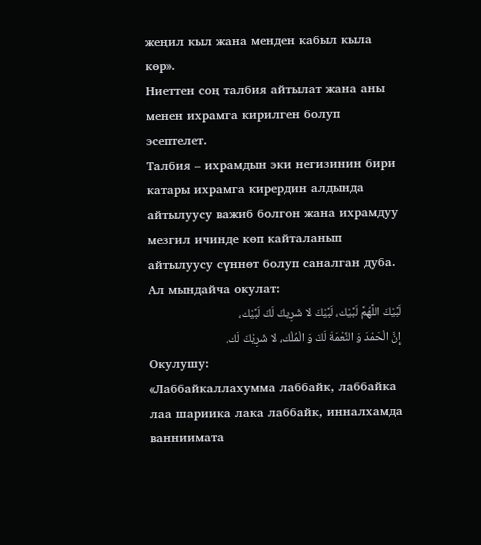жеңил кыл жана менден кабыл кыла көр».
Ниеттен соң талбия айтылат жана аны менен ихрамга кирилген болуп эсептелет.
Талбия – ихрамдын эки негизинин бири катары ихрамга кирердин алдында айтылуусу важиб болгон жана ихрамдуу мезгил ичинде көп кайталанып айтылуусу сүннөт болуп саналган дуба. Ал мындайча окулат:
لَبَّيْكَ اللَّهُمَّ لَبَّيْك، لَبَّيْكَ لا شَرِيكَ لَكَ لَبَّيْك،
إِنَّ الْحَمْدَ وَ النِّعْمَةَ لَكَ وَ الْمُلْك، لا شَرِيْكَ لَك.
Окулушу:
«Лаббайкаллахумма лаббайк, лаббайка лаа шариика лака лаббайк, инналхамда ванниимата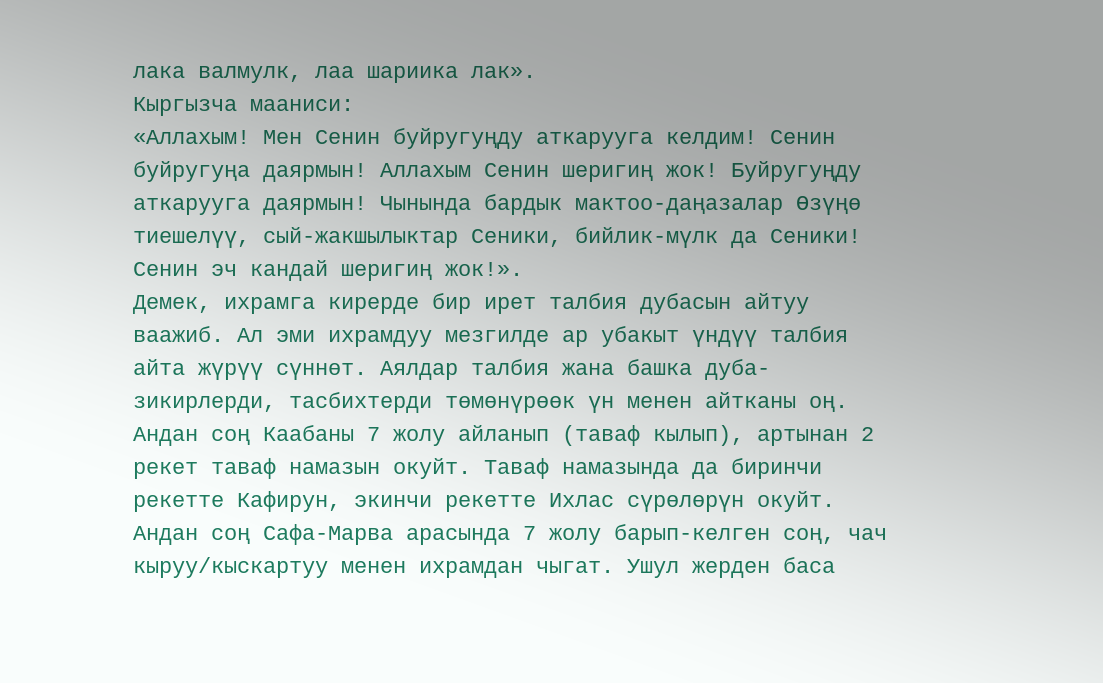лака валмулк, лаа шариика лак».
Кыргызча мааниси:
«Аллахым! Мен Сенин буйругуңду аткарууга келдим! Сенин буйругуңа даярмын! Аллахым Сенин шеригиң жок! Буйругуңду аткарууга даярмын! Чынында бардык мактоо-даңазалар Өзүңө тиешелүү, сый-жакшылыктар Сеники, бийлик-мүлк да Сеники! Сенин эч кандай шеригиң жок!».
Демек, ихрамга кирерде бир ирет талбия дубасын айтуу ваажиб. Ал эми ихрамдуу мезгилде ар убакыт үндүү талбия айта жүрүү сүннөт. Аялдар талбия жана башка дуба-зикирлерди, тасбихтерди төмөнүрөөк үн менен айтканы оң.
Андан соң Каабаны 7 жолу айланып (таваф кылып), артынан 2 рекет таваф намазын окуйт. Таваф намазында да биринчи рекетте Кафирун, экинчи рекетте Ихлас сүрөлөрүн окуйт. Андан соң Сафа-Марва арасында 7 жолу барып-келген соң, чач кыруу/кыскартуу менен ихрамдан чыгат. Ушул жерден баса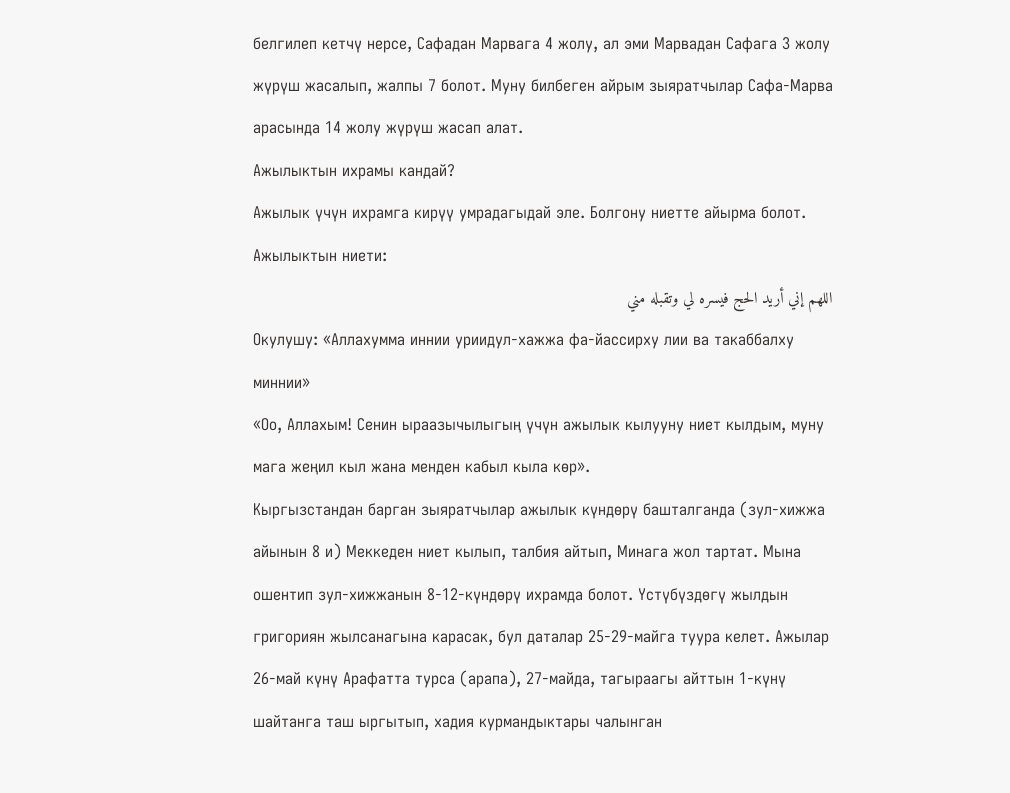белгилеп кетчү нерсе, Сафадан Марвага 4 жолу, ал эми Марвадан Сафага 3 жолу жүрүш жасалып, жалпы 7 болот. Муну билбеген айрым зыяратчылар Сафа-Марва арасында 14 жолу жүрүш жасап алат.
Ажылыктын ихрамы кандай?
Ажылык үчүн ихрамга кирүү умрадагыдай эле. Болгону ниетте айырма болот.
Ажылыктын ниети:
اللهم إني أريد الحج فيسره لي وتقبله مني
Окулушу: «Аллахумма иннии уриидул-хажжа фа-йассирху лии ва такаббалху миннии»
«Оо, Аллахым! Сенин ыраазычылыгың үчүн ажылык кылууну ниет кылдым, муну мага жеңил кыл жана менден кабыл кыла көр».
Кыргызстандан барган зыяратчылар ажылык күндөрү башталганда (зул-хижжа айынын 8 и) Меккеден ниет кылып, талбия айтып, Минага жол тартат. Мына ошентип зул-хижжанын 8-12-күндөрү ихрамда болот. Үстүбүздөгү жылдын григориян жылсанагына карасак, бул даталар 25-29-майга туура келет. Ажылар 26-май күнү Арафатта турса (арапа), 27-майда, тагыраагы айттын 1-күнү шайтанга таш ыргытып, хадия курмандыктары чалынган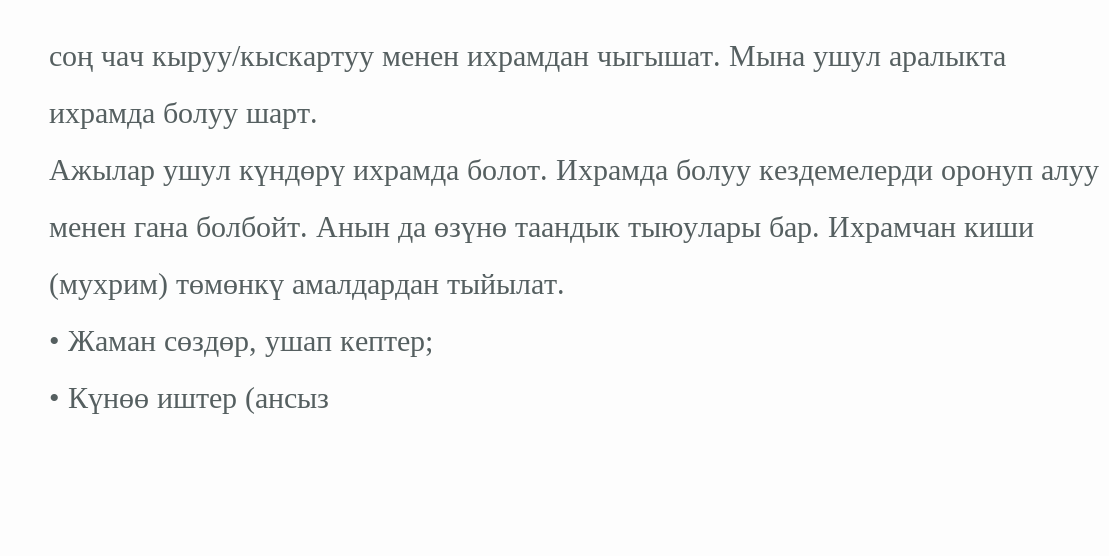соң чач кыруу/кыскартуу менен ихрамдан чыгышат. Мына ушул аралыкта ихрамда болуу шарт.
Ажылар ушул күндөрү ихрамда болот. Ихрамда болуу кездемелерди оронуп алуу менен гана болбойт. Анын да өзүнө таандык тыюулары бар. Ихрамчан киши (мухрим) төмөнкү амалдардан тыйылат.
• Жаман сөздөр, ушап кептер;
• Күнөө иштер (ансыз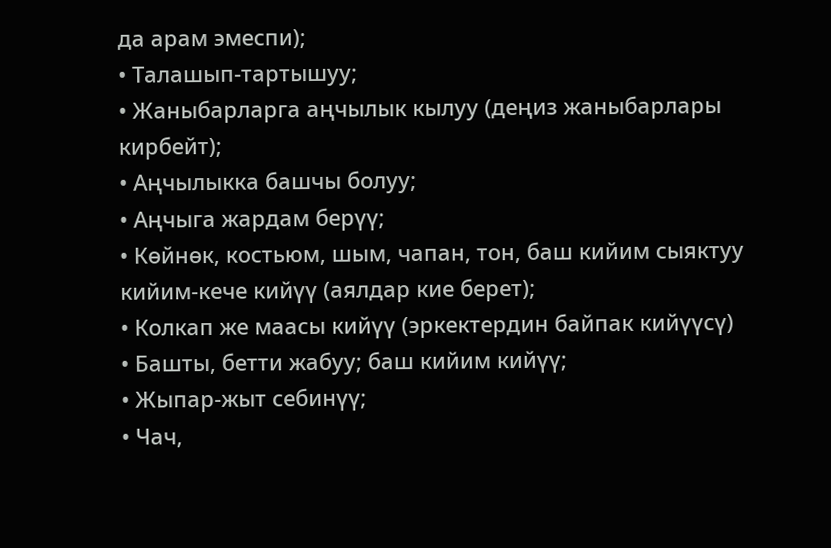да арам эмеспи);
• Талашып-тартышуу;
• Жаныбарларга аңчылык кылуу (деңиз жаныбарлары кирбейт);
• Аңчылыкка башчы болуу;
• Аңчыга жардам берүү;
• Көйнөк, костьюм, шым, чапан, тон, баш кийим сыяктуу кийим-кече кийүү (аялдар кие берет);
• Колкап же маасы кийүү (эркектердин байпак кийүүсү)
• Башты, бетти жабуу; баш кийим кийүү;
• Жыпар-жыт себинүү;
• Чач,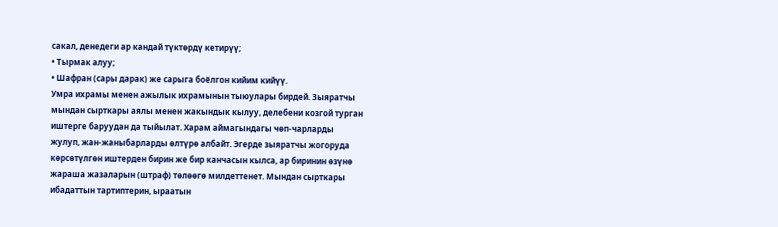сакал, денедеги ар кандай түктөрдү кетирүү;
• Тырмак алуу;
• Шафран (сары дарак) же сарыга боёлгон кийим кийүү.
Умра ихрамы менен ажылык ихрамынын тыюулары бирдей. Зыяратчы мындан сырткары аялы менен жакындык кылуу, делебени козгой турган иштерге баруудан да тыйылат. Харам аймагындагы чөп-чарларды жулуп, жан-жаныбарларды өлтүрө албайт. Эгерде зыяратчы жогоруда көрсөтүлгөн иштерден бирин же бир канчасын кылса, ар биринин өзүнө жараша жазаларын (штраф) төлөөгө милдеттенет. Мындан сырткары ибадаттын тартиптерин, ыраатын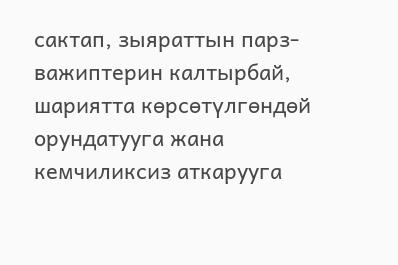сактап, зыяраттын парз-важиптерин калтырбай, шариятта көрсөтүлгөндөй орундатууга жана кемчиликсиз аткарууга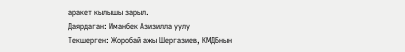аракет кылышы зарыл.
Даярдаган: Иманбек Азизилла уулу
Текшерген: Жоробай ажы Шергазиев, КМДБнын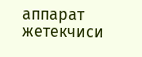аппарат жетекчиси